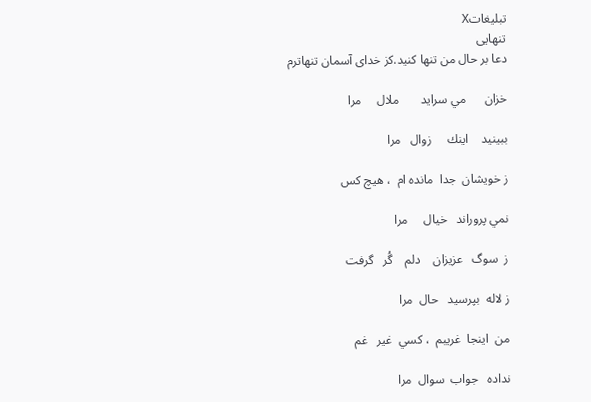تبليغاتX
تنهایی
دعا بر حال من تنها کنید.کز خدای آسمان تنهاترم

خزان      مي سرايد       ملال     مرا

ببينيد    اينك     زوال   مرا

ز خويشان  جدا  مانده ام  ، هيچ كس

نمي پروراند   خيال     مرا

ز  سوگ   عزيزان    دلم    گُر   گرفت

ز لاله  بپرسيد   حال  مرا

من  اينجا  غريبم  ، كسي  غير   غم

نداده   جواب  سوال  مرا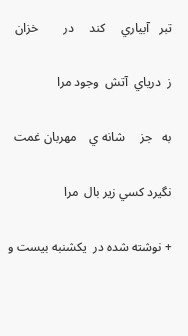تبر   آبياري     كند     در        خزان

ز  درياي  آتش  وجود مرا

به   جز     شانه ي    مهربان غمت

نگيرد كسي زير بال  مرا

+ نوشته شده در  یکشنبه بیست و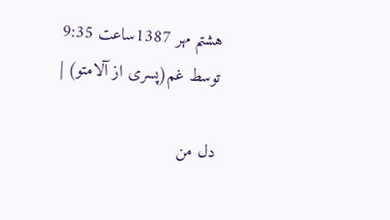هشتم مهر 1387ساعت 9:35  توسط غم(پسری از آلامتو) |

دل من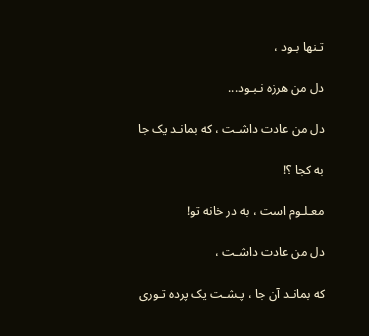تـنها بـود ،

دل من هرزه نـبـود...

دل من عادت داشـت ، که بمانـد یک جا

به کجا ؟!

معـلـوم است ، به در خانه تو!

دل من عادت داشـت ،

که بمانـد آن جا ، پـشـت یک پرده تـوری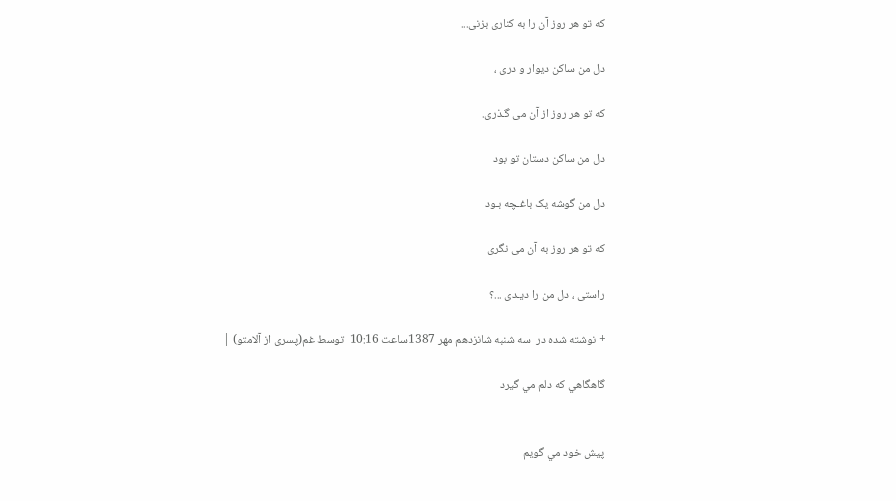که تو هر روز آن را به کناری بزنی...

دل من ساکن دیوار و دری ،

که تو هر روز از آن می گـذری.

دل من ساکن دستان تو بود

دل من گوشه یک باغـچه بـود

که تو هر روز به آن می نگری

راستی ، دل من را دیـدی ...؟

+ نوشته شده در  سه شنبه شانزدهم مهر 1387ساعت 10:16  توسط غم(پسری از آلامتو) |

گاهگاهي كه دلم مي گيرد


پيش خود مي گويم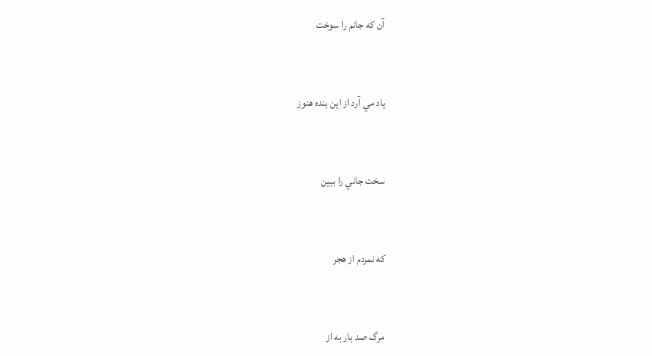آن كه جانم را سوخت


ياد مي آرد از اين بنده هنوز


سخت جاني را ببين


كه نمردم از هجر


مرگ صد بار به از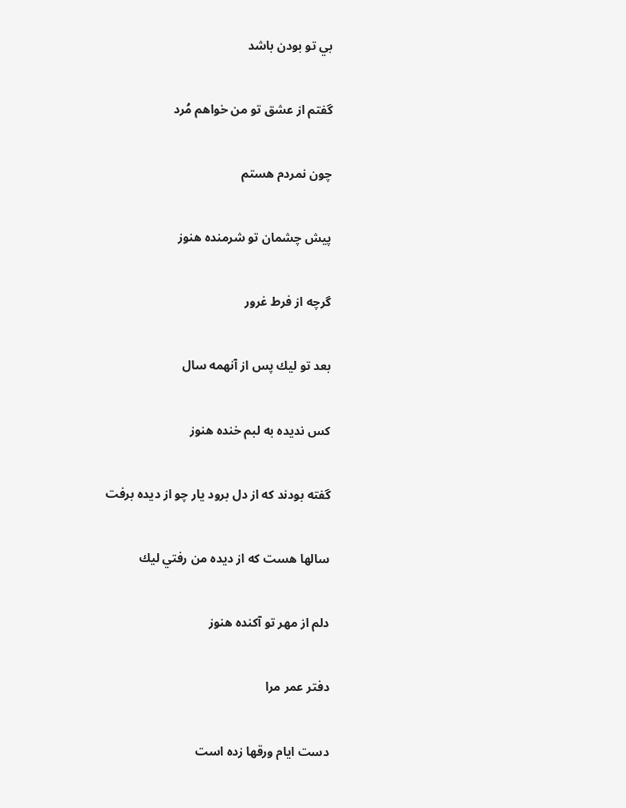بي تو بودن باشد


گفتم از عشق تو من خواهم مُرد


چون نمردم هستم


پيش چشمان تو شرمنده هنوز


گرچه از فرط غرور


بعد تو ليك پس از آنهمه سال


كس نديده به لبم خنده هنوز


گفته بودند كه از دل برود يار چو از ديده برفت


سالها هست كه از ديده من رفتي ليك


دلم از مهر تو آكنده هنوز


دفتر عمر مرا


دست ايام ورقها زده است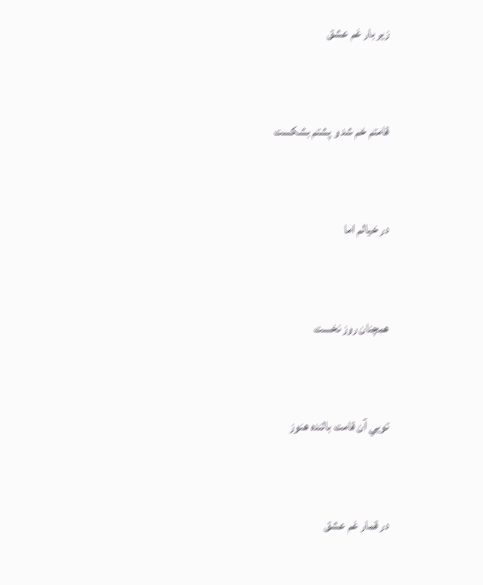زير بار غم عشق


قامتم خم شد و پشتم بشكست


در خيالم اما


همچنان روز نخست


تويي آن قامت بالنده هنوز


در قمار غم عشق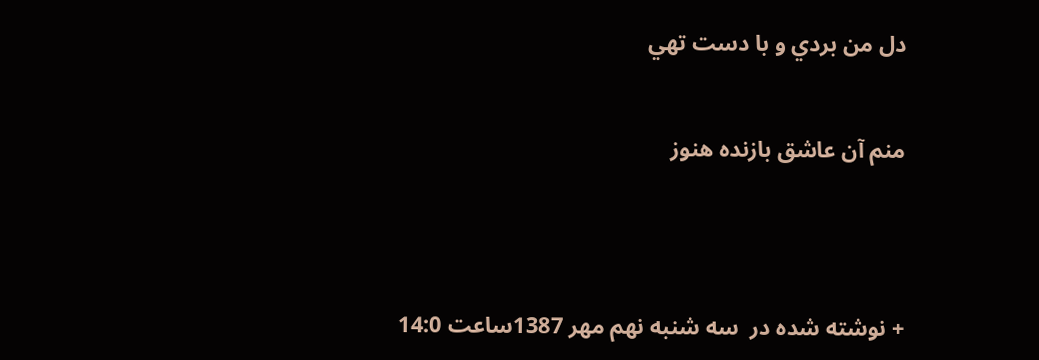دل من بردي و با دست تهي


منم آن عاشق بازنده هنوز




+ نوشته شده در  سه شنبه نهم مهر 1387ساعت 14:0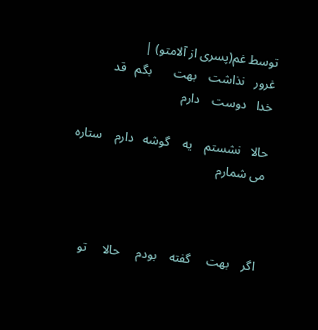توسط غم(پسری از آلامتو) |
غرور   نذاشت    بهت       بگم   قد        خدا   دوست    دارم

حالا   نشستم    یه    گوشه   دارم    ستاره        می شمارم



اگر    بهت     گفته    بودم     حالا     تو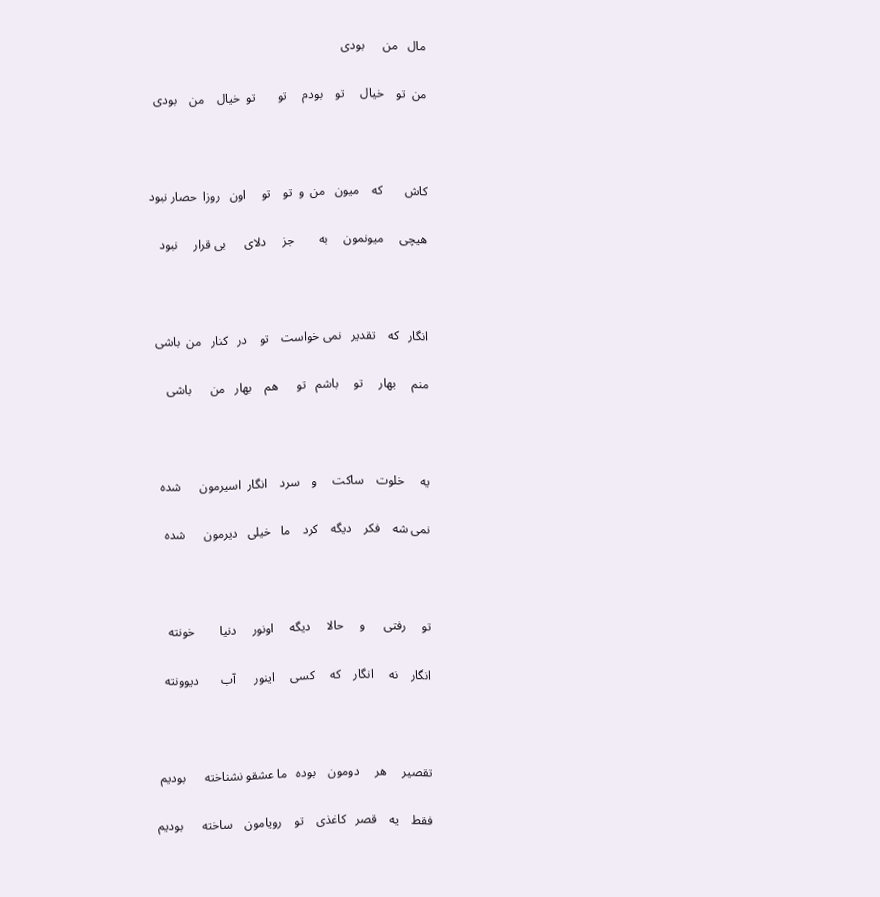مال   من      بودی

من  تو    خیال     تو    بودم     تو       تو  خیال    من    بودی



کاش       که    میون   من  و  تو    تو     اون   روزا  حصار نبود

هیچی     میونمون     به        جز     دلای      بی قرار     نبود



انگار   که    تقدیر   نمی خواست    تو    در   کنار   من  باشی

منم     بهار     تو     باشم   تو      هم    بهار   من      باشی



یه     خلوت    ساکت     و    سرد    انگار  اسیرمون      شده

نمی شه    فکر    دیگه    کرد    ما   خیلی   دیرمون      شده



تو     رفتی      و     حالا     دیگه     اونور     دنیا        خونته

انگار    نه     انگار    که     کسی     اینور      آب       دیوونته



تقصیر     هر     دومون    بوده   ما عشقو نشناخته      بودیم

فقط    یه    قصر   کاغذی    تو    رویامون    ساخته      بودیم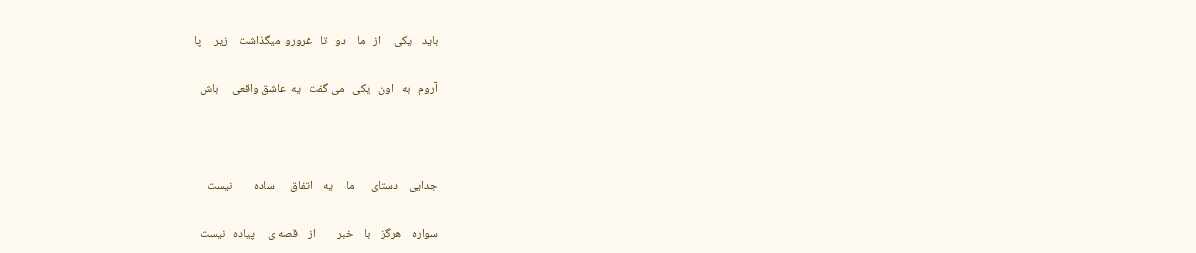باید    یکی     از   ما    دو   تا   غرورو  ميگذاشت    زیر     پا

آروم   به   اون   یکی   می گفت   یه  عاشق واقعی     باش



جدایی    دستای      ما     یه    اتفاق      ساده        نیست

سواره    هرگز    با    خبر        از    قصه ی     پیاده   نیست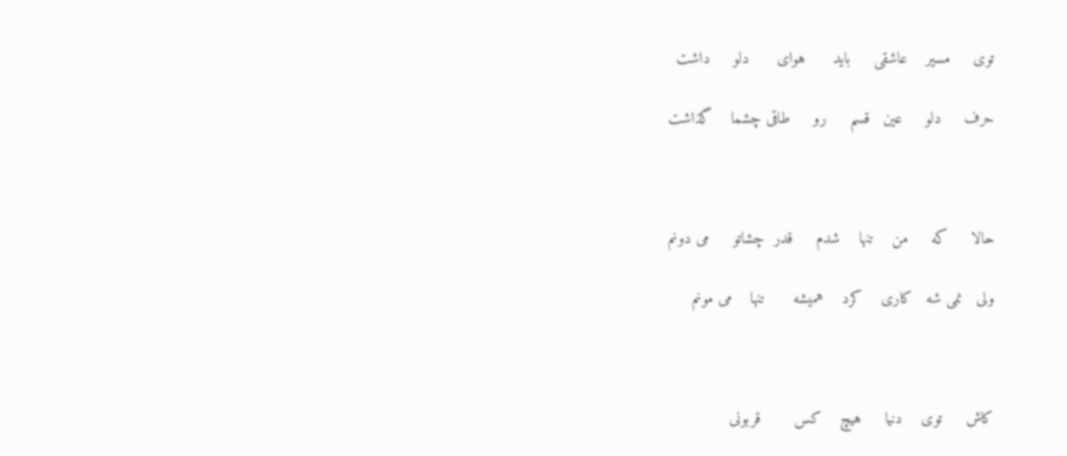توی     مسیر    عاشقی     باید      هوای      دلو     داشت

حرف     دلو     عین   قسم     رو     طاقی چشما    گذاشت



حالا     که     من    تنها    شدم     قدر  چشاتو     می دونم

ولی   نمی شه   کاری    کرد    همیشه      تنها    می مونم



کاش     توی    دنیا     هیچ    کس       قربونی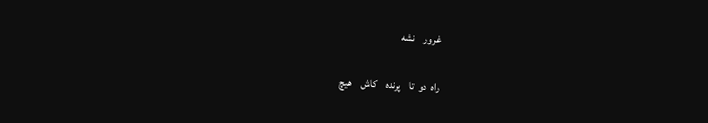غرور    نشه

راه  دو  تا    پرنده    کاش    هیچ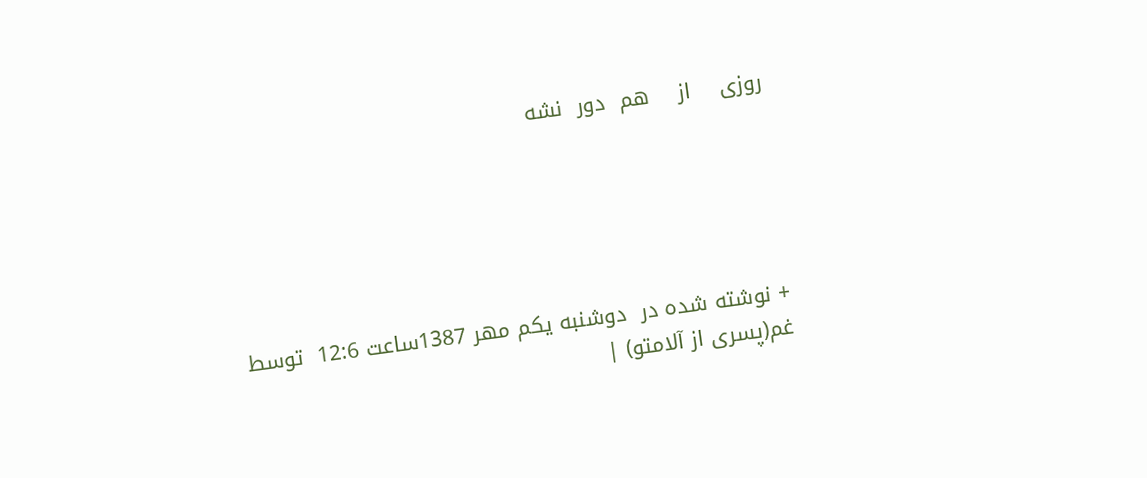روزی    از    هم  دور  نشه





+ نوشته شده در  دوشنبه یکم مهر 1387ساعت 12:6  توسط غم(پسری از آلامتو) |